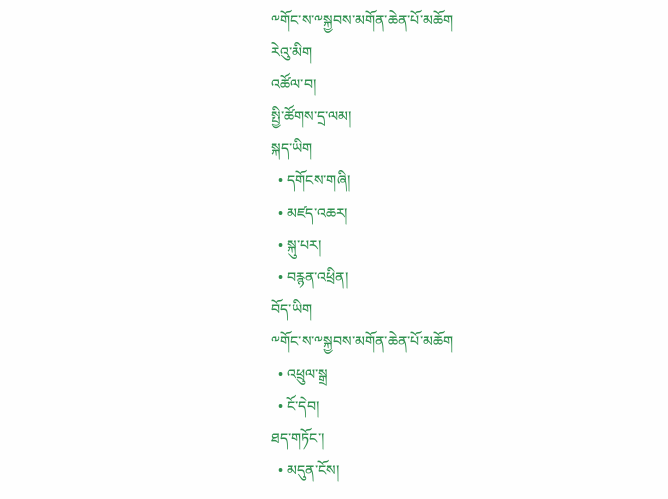༸གོང་ས་༸སྐྱབས་མགོན་ཆེན་པོ་མཆོག
རེའུ་མིག
འཚོལ་བ།
སྤྱི་ཚོགས་དྲ་ལམ།
སྐད་ཡིག
  • དགོངས་གཞི།
  • མཛད་འཆར།
  • སྐུ་པར།
  • བརྙན་འཕྲིན།
བོད་ཡིག
༸གོང་ས་༸སྐྱབས་མགོན་ཆེན་པོ་མཆོག
  • འཕྲུལ་སྒྲ
  • ངོ་དེབ།
ཐད་གཏོང་།
  • མདུན་ངོས།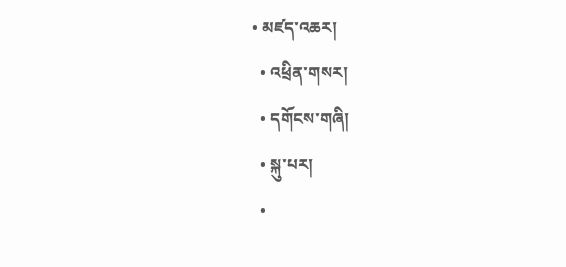• མཛད་འཆར།
  • འཕྲིན་གསར།
  • དགོངས་གཞི།
  • སྐུ་པར།
  •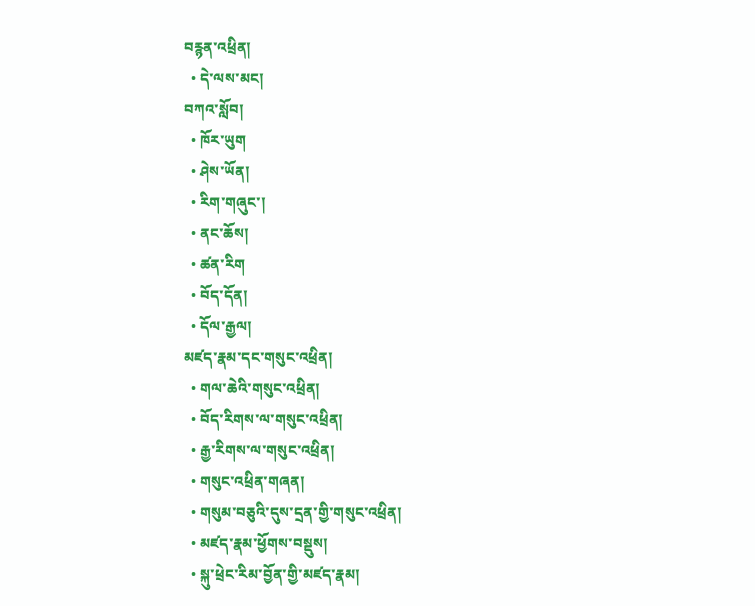བརྙན་འཕྲིན།
  • དེ་ལས་མང།
བཀའ་སློབ།
  • ཁོར་ཡུག
  • ཤེས་ཡོན།
  • རིག་གཞུང་།
  • ནང་ཆོས།
  • ཚན་རིག
  • བོད་དོན།
  • དོལ་རྒྱལ།
མཛད་རྣམ་དང་གསུང་འཕྲིན།
  • གལ་ཆེའི་གསུང་འཕྲིན།
  • བོད་རིགས་ལ་གསུང་འཕྲིན།
  • རྒྱ་རིགས་ལ་གསུང་འཕྲིན།
  • གསུང་འཕྲིན་གཞན།
  • གསུམ་བཅུའི་དུས་དྲན་གྱི་གསུང་འཕྲིན།
  • མཛད་རྣམ་ཕྱོགས་བསྡུས།
  • སྐུ་ཕྲེང་རིམ་བྱོན་གྱི་མཛད་རྣམ།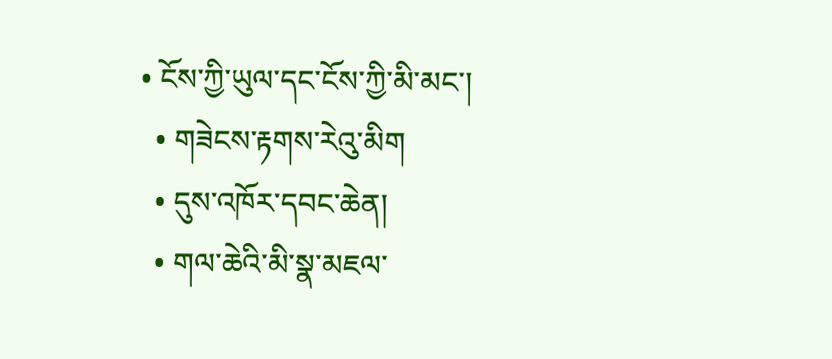• ངོས་ཀྱི་ཡུལ་དང་ངོས་ཀྱི་མི་མང་།
  • གཟེངས་རྟགས་རེའུ་མིག
  • དུས་འཁོར་དབང་ཆེན།
  • གལ་ཆེའི་མི་སྣ་མཇལ་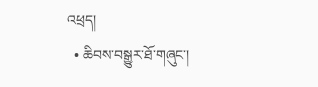འཕྲད།
  • ཆིབས་བསྒྱུར་ཐོ་གཞུང་།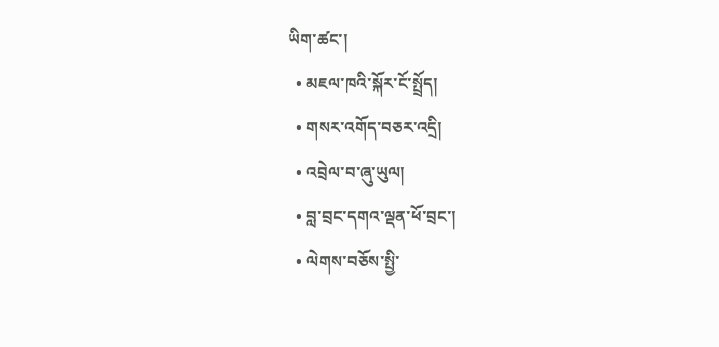ཡིག་ཚང་།
  • མཇལ་ཁའི་སྐོར་ངོ་སྤྲོད།
  • གསར་འགོད་བཅར་འདྲི།
  • འབྲེལ་བ་ཞུ་ཡུལ།
  • བླ་བྲང་དགའ་ལྡན་ཕོ་བྲང་།
  • ལེགས་བཅོས་སྤྱི་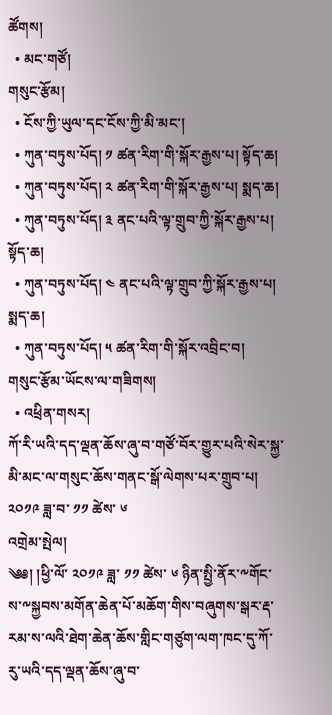ཚོགས།
  • མང་གཙོ།
གསུང་རྩོམ།
  • ངོས་ཀྱི་ཡུལ་དང་ངོས་ཀྱི་མི་མང་།
  • ཀུན་བཏུས་པོད། ༡ ཚན་རིག་གི་སྐོར་རྒྱས་པ། སྟོད་ཆ།
  • ཀུན་བཏུས་པོད། ༢ ཚན་རིག་གི་སྐོར་རྒྱས་པ། སྨད་ཆ།
  • ཀུན་བཏུས་པོད། ༣ ནང་པའི་ལྟ་གྲུབ་ཀྱི་སྐོར་རྒྱས་པ། སྟོད་ཆ།
  • ཀུན་བཏུས་པོད། ༤ ནང་པའི་ལྟ་གྲུབ་ཀྱི་སྐོར་རྒྱས་པ། སྨད་ཆ།
  • ཀུན་བཏུས་པོད། ༥ ཚན་རིག་གི་སྐོར་འབྲིང་བ།
གསུང་རྩོམ་ཡོངས་ལ་གཟིགས།
  • འཕྲིན་གསར།
ཀོ་རི་ཡའི་དད་ལྡན་ཆོས་ཞུ་བ་གཙོ་བོར་གྱུར་པའི་སེར་སྐྱ་མི་མང་ལ་གསུང་ཆོས་གནང་སྒོ་ལེགས་པར་གྲུབ་པ། ༢༠༡༩ ཟླ་བ་ ༡༡ ཚེས་ ༦
འགྲེམ་སྤེལ།
༄༅། །ཕྱི་ལོ་ ༢༠༡༩ ཟླ་ ༡༡ ཚེས་ ༦ ཉིན་སྤྱི་ནོར་༸གོང་ས་༸སྐྱབས་མགོན་ཆེན་པོ་མཆོག་གིས་བཞུགས་སྒར་རྡ་རམ་ས་ལའི་ཐེག་ཆེན་ཆོས་གླིང་གཙུག་ལག་ཁང་དུ་ཀོ་རུ་ཡའི་དད་ལྡན་ཆོས་ཞུ་བ་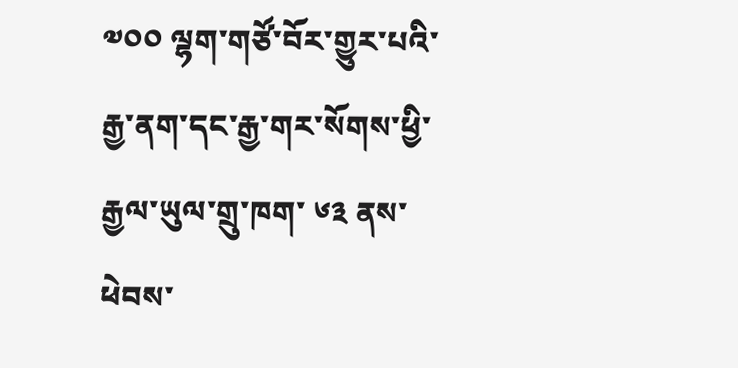༧༠༠ ལྷག་གཙོ་བོར་གྱུར་པའི་རྒྱ་ནག་དང་རྒྱ་གར་སོགས་ཕྱི་རྒྱལ་ཡུལ་གྲུ་ཁག་ ༦༣ ནས་ཕེབས་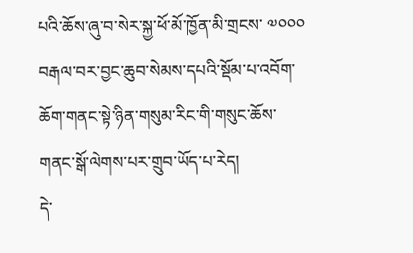པའི་ཆོས་ཞུ་བ་སེར་སྐྱ་ཕོ་མོ་ཁྱོན་མི་གྲངས་ ༧༠༠༠ བརྒལ་བར་བྱང་ཆུབ་སེམས་དཔའི་སྡོམ་པ་འབོག་ཆོག་གནང་སྟེ་ཉིན་གསུམ་རིང་གི་གསུང་ཆོས་གནང་སྒོ་ལེགས་པར་གྲུབ་ཡོད་པ་རེད།
དེ་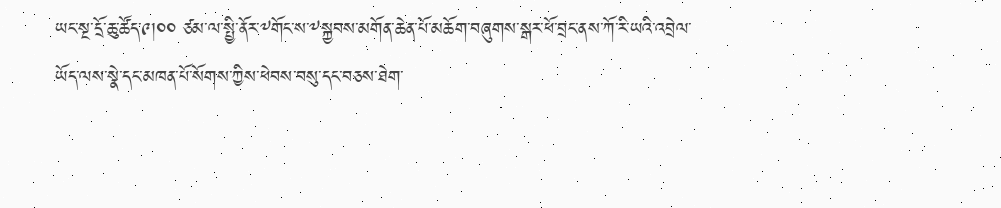ཡང་སྔ་དྲོ་ཆུ་ཚོད་༩།༠༠ ཙམ་ལ་སྤྱི་ནོར་༸གོང་ས་༸སྐྱབས་མགོན་ཆེན་པོ་མཆོག་བཞུགས་སྒར་ཕོ་བྲང་ནས་ཀོ་རི་ཡའི་འབྲེལ་ཡོད་ལས་སྣེ་དང་མཁན་པོ་སོགས་ཀྱིས་ཕེབས་བསུ་དང་བཅས་ཐེག་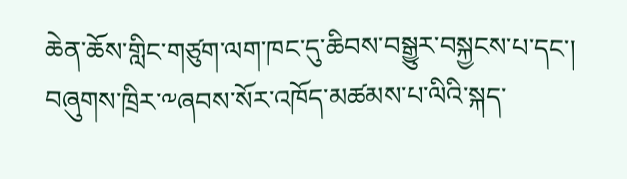ཆེན་ཆོས་གླིང་གཙུག་ལག་ཁང་དུ་ཆིབས་བསྒྱུར་བསྐྱངས་པ་དང་། བཞུགས་ཁྲིར་༸ཞབས་སོར་འཁོད་མཚམས་པ་ལིའི་སྐད་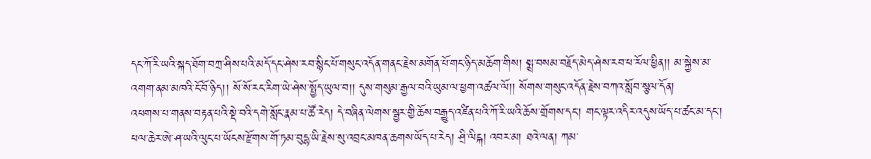དང་ཀོ་རི་ཡའི་སྐད་ཐོག་བཀྲ་ཤིས་པའི་མདོ་དང་ཤེས་རབ་སྙིང་པོ་གསུང་འདོན་གནང་རྗེས་མགོན་པོ་གང་ཉིད་མཆོག་གིས། སྨྲ་བསམ་བརྗོད་མེད་ཤེས་རབ་ཕ་རོལ་ཕྱིན།། མ་སྐྱེས་མ་འགག་ནམ་མཁའི་ངོ་བོ་ཉིད།། སོ་སོ་རང་རིག་ཡེ་ཤེས་སྤྱོད་ཡུལ་བ།། དུས་གསུམ་རྒྱལ་བའི་ཡུམ་ལ་ཕྱག་འཚལ་ལོ།། སོགས་གསུང་འདོན་རྗེས་བཀའ་སློབ་སྩལ་དོན།
འཕགས་པ་གནས་བརྟན་པའི་སྡེ་བའི་དགེ་སློང་རྣམ་པ་ཚོ་རེད། དེ་བཞིན་ལེགས་སྦྱར་གྱི་ཆོས་བརྒྱུད་འཛིན་པའི་ཀོ་རི་ཡའི་ཆོས་གྲོགས་དང་། གང་ལྟར་འདིར་འདུས་ཡོད་པ་ཚང་མ་དང་། ཕལ་ཆེར་ཨེ་ཤ་ཡའི་ལུང་པ་ཡོངས་རྫོགས་གོ་ཏམ་བུདྷ་ཡི་རྗེས་སུ་འབྲང་མཁན་ཆགས་ཡོད་པ་རེད། ཤྲི་ལིངྐ། འབར་མ། ཐའེ་ལན། ཀམ་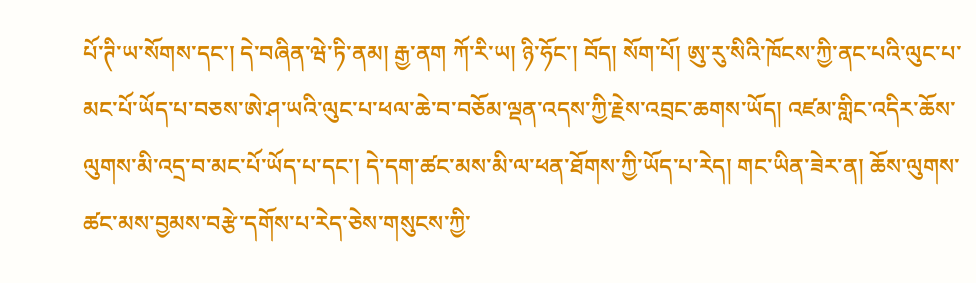པོ་ཊི་ཡ་སོགས་དང་། དེ་བཞིན་ཝེ་ཏི་ནམ། རྒྱ་ནག ཀོ་རི་ཡ། ཉི་ཧོང་། བོད། སོག་པོ། ཨུ་རུ་སིའི་ཁོངས་ཀྱི་ནང་པའི་ལུང་པ་མང་པོ་ཡོད་པ་བཅས་ཨེ་ཤ་ཡའི་ལུང་པ་ཕལ་ཆེ་བ་བཅོམ་ལྡན་འདས་ཀྱི་རྗེས་འབྲང་ཆགས་ཡོད། འཛམ་གླིང་འདིར་ཆོས་ལུགས་མི་འདྲ་བ་མང་པོ་ཡོད་པ་དང་། དེ་དག་ཚང་མས་མི་ལ་ཕན་ཐོགས་ཀྱི་ཡོད་པ་རེད། གང་ཡིན་ཟེར་ན། ཆོས་ལུགས་ཚང་མས་བྱམས་བརྩེ་དགོས་པ་རེད་ཅེས་གསུངས་ཀྱི་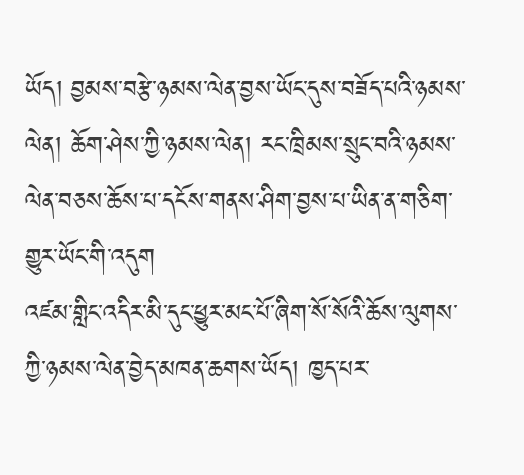ཡོད། བྱམས་བརྩེ་ཉམས་ལེན་བྱས་ཡོང་དུས་བཟོད་པའི་ཉམས་ལེན། ཆོག་ཤེས་ཀྱི་ཉམས་ལེན། རང་ཁྲིམས་སྲུང་བའི་ཉམས་ལེན་བཅས་ཆོས་པ་དངོས་གནས་ཤིག་བྱས་པ་ཡིན་ན་གཅིག་གྱུར་ཡོང་གི་འདུག
འཛམ་གླིང་འདིར་མི་དུང་ཕྱུར་མང་པོ་ཞིག་སོ་སོའི་ཆོས་ལུགས་ཀྱི་ཉམས་ལེན་བྱེད་མཁན་ཆགས་ཡོད། ཁྱད་པར་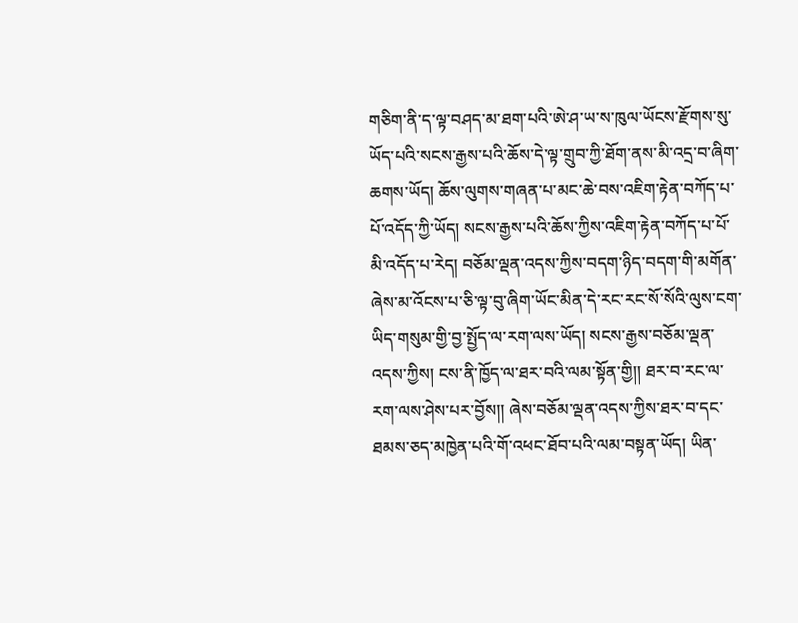གཅིག་ནི་ད་ལྟ་བཤད་མ་ཐག་པའི་ཨེ་ཤ་ཡ་ས་ཁུལ་ཡོངས་རྫོགས་སུ་ཡོད་པའི་སངས་རྒྱས་པའི་ཆོས་དེ་ལྟ་གྲུབ་ཀྱི་ཐོག་ནས་མི་འདྲ་བ་ཞིག་ཆགས་ཡོད། ཆོས་ལུགས་གཞན་པ་མང་ཆེ་བས་འཇིག་རྟེན་བཀོད་པ་པོ་འདོད་ཀྱི་ཡོད། སངས་རྒྱས་པའི་ཆོས་ཀྱིས་འཇིག་རྟེན་བཀོད་པ་པོ་མི་འདོད་པ་རེད། བཅོམ་ལྡན་འདས་ཀྱིས་བདག་ཉིད་བདག་གི་མགོན་ཞེས་མ་འོངས་པ་ཅི་ལྟ་བུ་ཞིག་ཡོང་མིན་དེ་རང་རང་སོ་སོའི་ལུས་ངག་ཡིད་གསུམ་གྱི་བྱ་སྤྱོད་ལ་རག་ལས་ཡོད། སངས་རྒྱས་བཅོམ་ལྡན་འདས་ཀྱིས། ངས་ནི་ཁྱོད་ལ་ཐར་བའི་ལམ་སྟོན་གྱི།། ཐར་བ་རང་ལ་རག་ལས་ཤེས་པར་བྱོས།། ཞེས་བཅོམ་ལྡན་འདས་ཀྱིས་ཐར་བ་དང་ཐམས་ཅད་མཁྱེན་པའི་གོ་འཕང་ཐོབ་པའི་ལམ་བསྟན་ཡོད། ཡིན་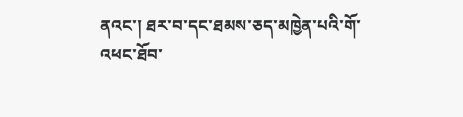ནའང་། ཐར་བ་དང་ཐམས་ཅད་མཁྱེན་པའི་གོ་འཕང་ཐོབ་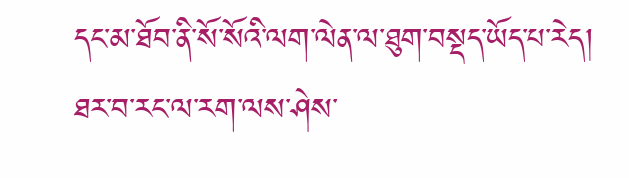དང་མ་ཐོབ་ནི་སོ་སོའི་ལག་ལེན་ལ་ཐུག་བསྡད་ཡོད་པ་རེད། ཐར་བ་རང་ལ་རག་ལས་ཤེས་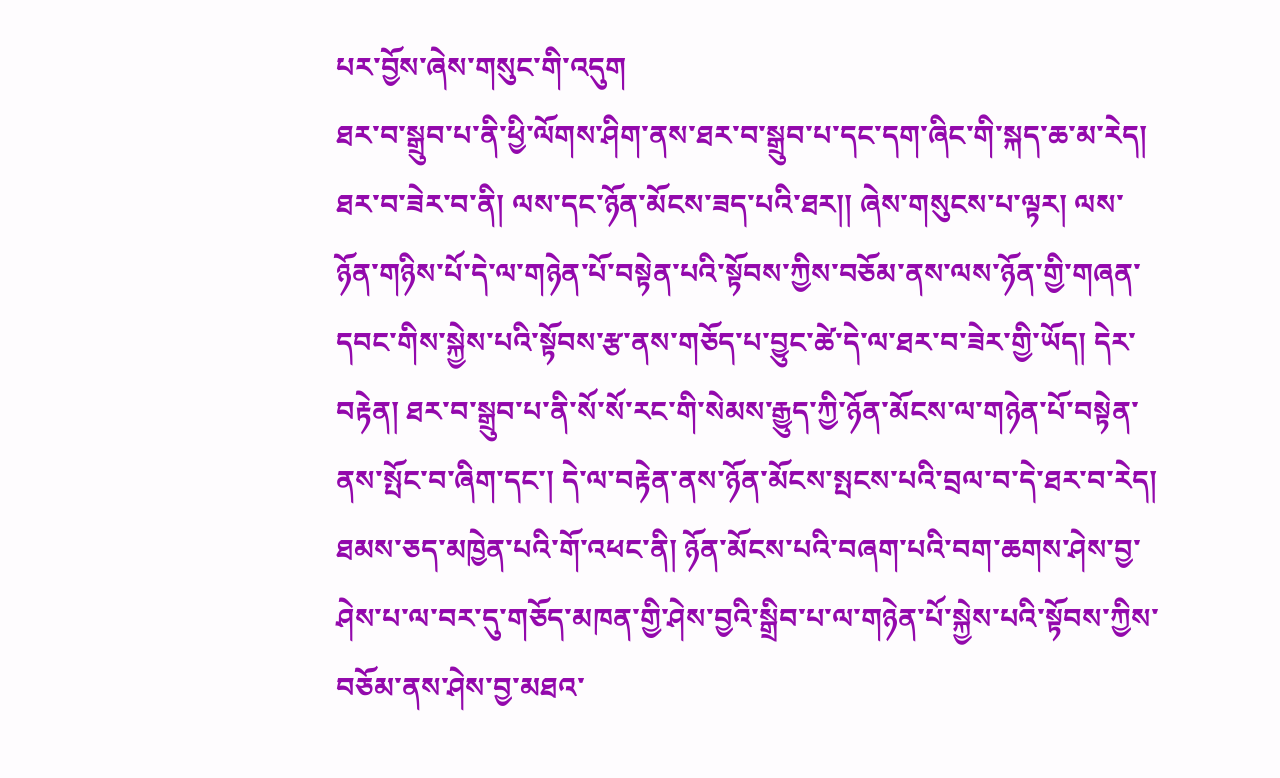པར་བྱོས་ཞེས་གསུང་གི་འདུག
ཐར་བ་སྒྲུབ་པ་ནི་ཕྱི་ལོགས་ཤིག་ནས་ཐར་བ་སྒྲུབ་པ་དང་དག་ཞིང་གི་སྐད་ཆ་མ་རེད། ཐར་བ་ཟེར་བ་ནི། ལས་དང་ཉོན་མོངས་ཟད་པའི་ཐར།། ཞེས་གསུངས་པ་ལྟར། ལས་ཉོན་གཉིས་པོ་དེ་ལ་གཉེན་པོ་བསྟེན་པའི་སྟོབས་ཀྱིས་བཅོམ་ནས་ལས་ཉོན་གྱི་གཞན་དབང་གིས་སྐྱེས་པའི་སྟོབས་རྩ་ནས་གཅོད་པ་བྱུང་ཚེ་དེ་ལ་ཐར་བ་ཟེར་གྱི་ཡོད། དེར་བརྟེན། ཐར་བ་སྒྲུབ་པ་ནི་སོ་སོ་རང་གི་སེམས་རྒྱུད་ཀྱི་ཉོན་མོངས་ལ་གཉེན་པོ་བསྟེན་ནས་སྤོང་བ་ཞིག་དང་། དེ་ལ་བརྟེན་ནས་ཉོན་མོངས་སྤངས་པའི་བྲལ་བ་དེ་ཐར་བ་རེད།
ཐམས་ཅད་མཁྱེན་པའི་གོ་འཕང་ནི། ཉོན་མོངས་པའི་བཞག་པའི་བག་ཆགས་ཤེས་བྱ་ཤེས་པ་ལ་བར་དུ་གཅོད་མཁན་གྱི་ཤེས་བྱའི་སྒྲིབ་པ་ལ་གཉེན་པོ་སྐྱེས་པའི་སྟོབས་ཀྱིས་བཅོམ་ནས་ཤེས་བྱ་མཐའ་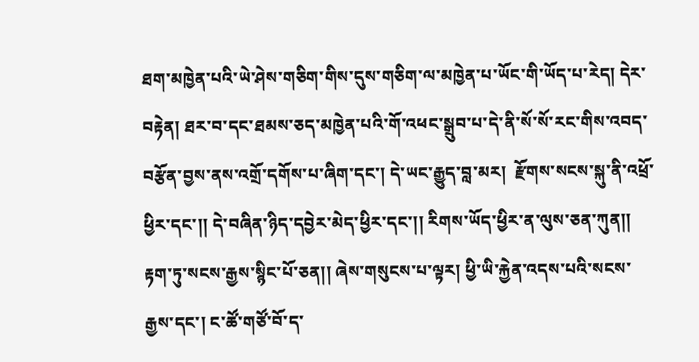ཐག་མཁྱེན་པའི་ཡེ་ཤེས་གཅིག་གིས་དུས་གཅིག་ལ་མཁྱེན་པ་ཡོང་གི་ཡོད་པ་རེད། དེར་བརྟེན། ཐར་བ་དང་ཐམས་ཅད་མཁྱེན་པའི་གོ་འཕང་སྒྲུབ་པ་དེ་ནི་སོ་སོ་རང་གིས་འབད་བརྩོན་བྱས་ནས་འགྲོ་དགོས་པ་ཞིག་དང་། དེ་ཡང་རྒྱུད་བླ་མར།  རྫོགས་སངས་སྐུ་ནི་འཕྲོ་ཕྱིར་དང་།། དེ་བཞིན་ཉིད་དབྱེར་མེད་ཕྱིར་དང་།། རིགས་ཡོད་ཕྱིར་ན་ལུས་ཅན་ཀུན།། རྟག་ཏུ་སངས་རྒྱས་སྙིང་པོ་ཅན།། ཞེས་གསུངས་པ་ལྟར། ཕྱི་ཡི་རྐྱེན་འདས་པའི་སངས་རྒྱས་དང་། ང་ཚོ་གཙོ་བོ་ད་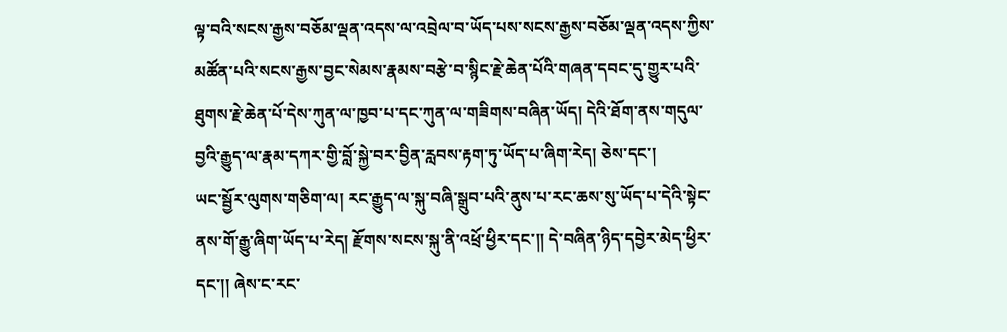ལྟ་བའི་སངས་རྒྱས་བཅོམ་ལྡན་འདས་ལ་འབྲེལ་བ་ཡོད་པས་སངས་རྒྱས་བཅོམ་ལྡན་འདས་ཀྱིས་མཚོན་པའི་སངས་རྒྱས་བྱང་སེམས་རྣམས་བརྩེ་བ་སྙིང་རྗེ་ཆེན་པོའི་གཞན་དབང་དུ་གྱུར་པའི་ཐུགས་རྗེ་ཆེན་པོ་དེས་ཀུན་ལ་ཁྱབ་པ་དང་ཀུན་ལ་གཟིགས་བཞིན་ཡོད། དེའི་ཐོག་ནས་གདུལ་བྱའི་རྒྱུད་ལ་རྣམ་དཀར་གྱི་བློ་སྐྱེ་བར་བྱིན་རླབས་རྟག་ཏུ་ཡོད་པ་ཞིག་རེད། ཅེས་དང་།
ཡང་སྦྱོར་ལུགས་གཅིག་ལ། རང་རྒྱུད་ལ་སྐུ་བཞི་སྒྲུབ་པའི་ནུས་པ་རང་ཆས་སུ་ཡོད་པ་དེའི་སྟེང་ནས་གོ་རྒྱུ་ཞིག་ཡོད་པ་རེད། རྫོགས་སངས་སྐུ་ནི་འཕྲོ་ཕྱིར་དང་།། དེ་བཞིན་ཉིད་དབྱེར་མེད་ཕྱིར་དང་།། ཞེས་ང་རང་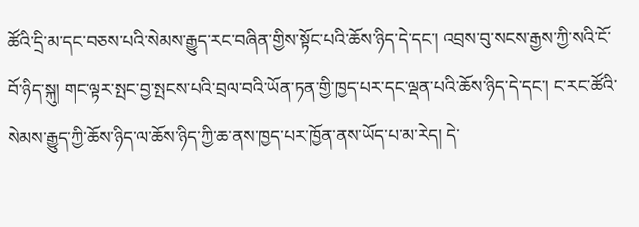ཚོའི་དྲི་མ་དང་བཅས་པའི་སེམས་རྒྱུད་རང་བཞིན་གྱིས་སྟོང་པའི་ཆོས་ཉིད་དེ་དང་། འབྲས་བུ་སངས་རྒྱས་ཀྱི་སའི་ངོ་བོ་ཉིད་སྐུ། གང་ལྟར་སྤང་བྱ་སྤངས་པའི་བྲལ་བའི་ཡོན་ཏན་གྱི་ཁྱད་པར་དང་ལྡན་པའི་ཆོས་ཉིད་དེ་དང་། ང་རང་ཚོའི་སེམས་རྒྱུད་ཀྱི་ཆོས་ཉིད་ལ་ཆོས་ཉིད་ཀྱི་ཆ་ནས་ཁྱད་པར་ཁྱོན་ནས་ཡོད་པ་མ་རེད། དེ་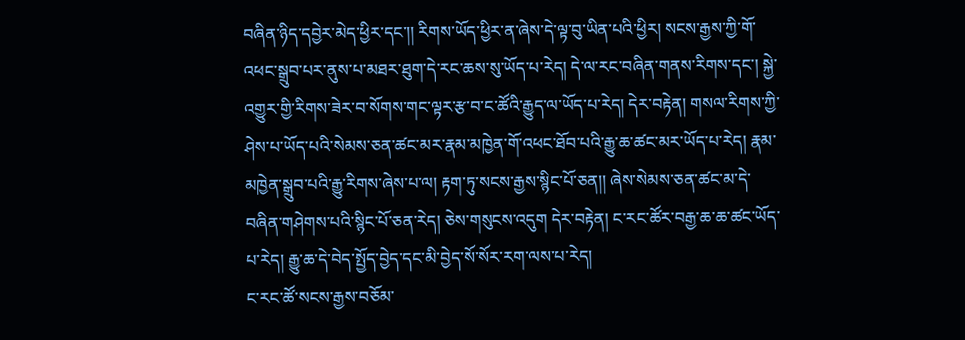བཞིན་ཉིད་དབྱེར་མེད་ཕྱིར་དང་།། རིགས་ཡོད་ཕྱིར་ན་ཞེས་དེ་ལྟ་བུ་ཡིན་པའི་ཕྱིར། སངས་རྒྱས་ཀྱི་གོ་འཕང་སྒྲུབ་པར་ནུས་པ་མཐར་ཐུག་དེ་རང་ཆས་སུ་ཡོད་པ་རེད། དེ་ལ་རང་བཞིན་གནས་རིགས་དང་། སྐྱེ་འགྱུར་གྱི་རིགས་ཟེར་བ་སོགས་གང་ལྟར་རྩ་བ་ང་ཚོའི་རྒྱུད་ལ་ཡོད་པ་རེད། དེར་བརྟེན། གསལ་རིགས་ཀྱི་ཤེས་པ་ཡོད་པའི་སེམས་ཅན་ཚང་མར་རྣམ་མཁྱེན་གོ་འཕང་ཐོབ་པའི་རྒྱུ་ཆ་ཚང་མར་ཡོད་པ་རེད། རྣམ་མཁྱེན་སྒྲུབ་པའི་རྒྱུ་རིགས་ཞེས་པ་ལ། རྟག་ཏུ་སངས་རྒྱས་སྙིང་པོ་ཅན།། ཞེས་སེམས་ཅན་ཚང་མ་དེ་བཞིན་གཤེགས་པའི་སྙིང་པོ་ཅན་རེད། ཅེས་གསུངས་འདུག དེར་བརྟེན། ང་རང་ཚོར་བརྒྱ་ཆ་ཆ་ཚང་ཡོད་པ་རེད། རྒྱུ་ཆ་དེ་བེད་སྤྱོད་བྱེད་དང་མི་བྱེད་སོ་སོར་རག་ལས་པ་རེད།
ང་རང་ཚོ་སངས་རྒྱས་བཅོམ་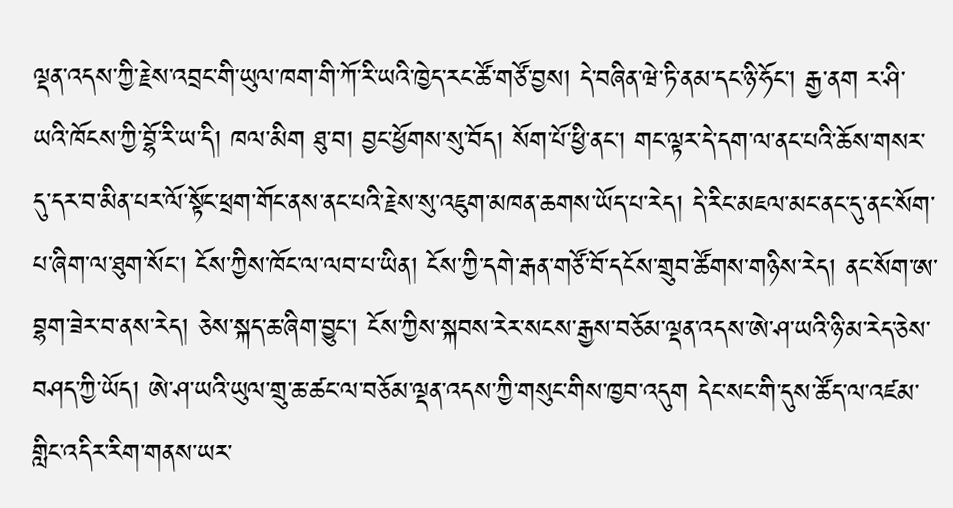ལྡན་འདས་ཀྱི་རྗེས་འབྲང་གི་ཡུལ་ཁག་གི་ཀོ་རི་ཡའི་ཁྱེད་རང་ཚོ་གཙོ་བྱས། དེ་བཞིན་ཝེ་ཏི་ནམ་དང་ཉི་ཧོང་། རྒྱ་ནག ར་ཤི་ཡའི་ཁོངས་ཀྱི་བྷོ་རི་ཡ་དི། ཁལ་མིག ཐུ་བ། བྱང་ཕྱོགས་སུ་བོད། སོག་པོ་ཕྱི་ནང་། གང་ལྟར་དེ་དག་ལ་ནང་པའི་ཆོས་གསར་དུ་དར་བ་མིན་པར་ལོ་སྟོང་ཕྲག་གོང་ནས་ནང་པའི་རྗེས་སུ་འཇུག་མཁན་ཆགས་ཡོད་པ་རེད། དེ་རིང་མཇལ་མང་ནང་དུ་ནང་སོག་པ་ཞིག་ལ་ཐུག་སོང་། ངོས་ཀྱིས་ཁོང་ལ་ལབ་པ་ཡིན། ངོས་ཀྱི་དགེ་རྒན་གཙོ་བོ་དངོས་གྲུབ་ཚོགས་གཉིས་རེད། ནང་སོག་ཨ་བྷག་ཟེར་བ་ནས་རེད། ཅེས་སྐད་ཆ་ཞིག་བྱུང་། ངོས་ཀྱིས་སྐབས་རེར་སངས་རྒྱས་བཅོམ་ལྡན་འདས་ཨེ་ཤ་ཡའི་ཉི་མ་རེད་ཅེས་བཤད་ཀྱི་ཡོད། ཨེ་ཤ་ཡའི་ཡུལ་གྲུ་ཆ་ཚང་ལ་བཅོམ་ལྡན་འདས་ཀྱི་གསུང་གིས་ཁྱབ་འདུག དེང་སང་གི་དུས་ཚོད་ལ་འཛམ་གླིང་འདིར་རིག་གནས་ཡར་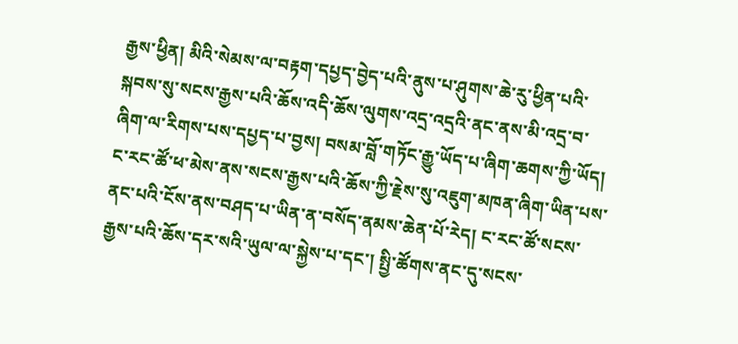རྒྱས་ཕྱིན། མིའི་སེམས་ལ་བརྟག་དཔྱད་བྱེད་པའི་ནུས་པ་ཤུགས་ཆེ་རུ་ཕྱིན་པའི་སྐབས་སུ་སངས་རྒྱས་པའི་ཆོས་འདི་ཆོས་ལུགས་འདྲ་འདྲའི་ནང་ནས་མི་འདྲ་བ་ཞིག་ལ་རིགས་པས་དཔྱད་པ་བྱས། བསམ་བློ་གཏོང་རྒྱུ་ཡོད་པ་ཞིག་ཆགས་ཀྱི་ཡོད།
ང་རང་ཚོ་ཕ་མེས་ནས་སངས་རྒྱས་པའི་ཆོས་ཀྱི་རྗེས་སུ་འཇུག་མཁན་ཞིག་ཡིན་པས་ནང་པའི་ངོས་ནས་བཤད་པ་ཡིན་ན་བསོད་ནམས་ཆེན་པོ་རེད། ང་རང་ཚོ་སངས་རྒྱས་པའི་ཆོས་དར་སའི་ཡུལ་ལ་སྐྱེས་པ་དང་། སྤྱི་ཚོགས་ནང་དུ་སངས་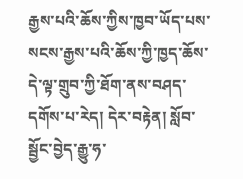རྒྱས་པའི་ཆོས་ཀྱིས་ཁྱབ་ཡོད་པས་སངས་རྒྱས་པའི་ཆོས་ཀྱི་ཁྱད་ཆོས་དེ་ལྟ་གྲུབ་ཀྱི་ཐོག་ནས་བཤད་དགོས་པ་རེད། དེར་བརྟེན། སློབ་སྦྱོང་བྱེད་རྒྱུ་ཧ་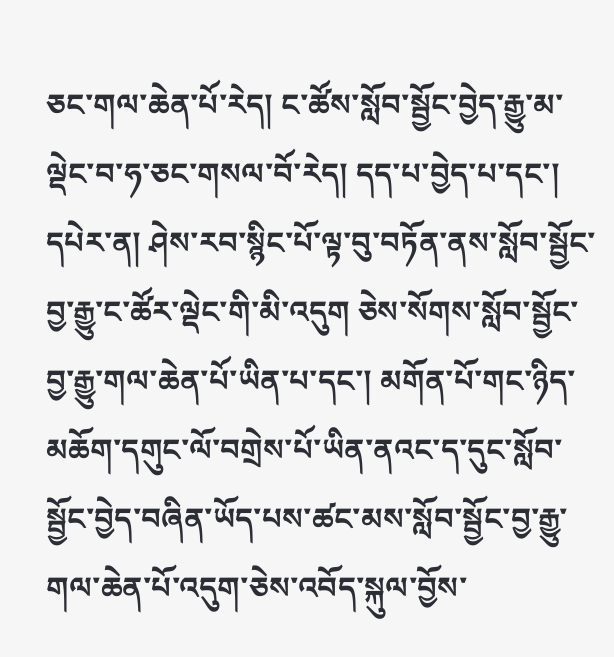ཅང་གལ་ཆེན་པོ་རེད། ང་ཚོས་སློབ་སྦྱོང་བྱེད་རྒྱུ་མ་ལྡེང་བ་ཧ་ཅང་གསལ་བོ་རེད། དད་པ་བྱེད་པ་དང་། དཔེར་ན། ཤེས་རབ་སྙིང་པོ་ལྟ་བུ་བཏོན་ནས་སློབ་སྦྱོང་བྱ་རྒྱུ་ང་ཚོར་ལྡེང་གི་མི་འདུག ཅེས་སོགས་སློབ་སྦྱོང་བྱ་རྒྱུ་གལ་ཆེན་པོ་ཡིན་པ་དང་། མགོན་པོ་གང་ཉིད་མཆོག་དགུང་ལོ་བགྲེས་པོ་ཡིན་ནའང་ད་དུང་སློབ་སྦྱོང་བྱེད་བཞིན་ཡོད་པས་ཚང་མས་སློབ་སྦྱོང་བྱ་རྒྱུ་གལ་ཆེན་པོ་འདུག་ཅེས་འབོད་སྐུལ་བྱོས་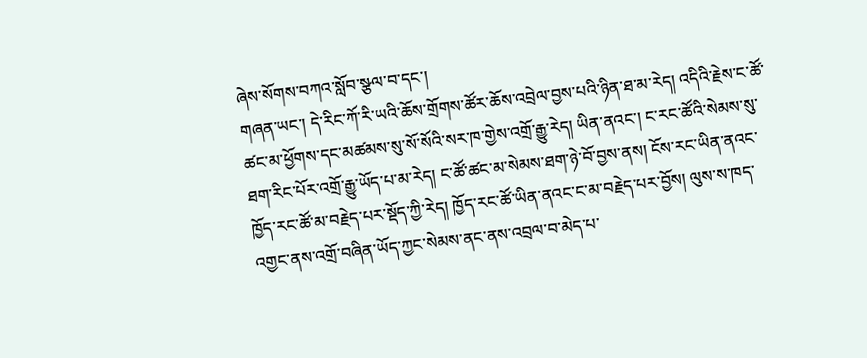ཞེས་སོགས་བཀའ་སློབ་སྩལ་བ་དང་།
གཞན་ཡང་། དེ་རིང་ཀོ་རི་ཡའི་ཆོས་གྲོགས་ཚོར་ཆོས་འབྲེལ་བྱས་པའི་ཉིན་ཐ་མ་རེད། འདིའི་རྗེས་ང་ཚོ་ཚང་མ་ཕྱོགས་དང་མཚམས་སུ་སོ་སོའི་སར་ཁ་གྱེས་འགྲོ་རྒྱུ་རེད། ཡིན་ནའང་། ང་རང་ཚོའི་སེམས་སུ་ཐག་རིང་པོར་འགྲོ་རྒྱུ་ཡོད་པ་མ་རེད། ང་ཚོ་ཚང་མ་སེམས་ཐག་ཉེ་བོ་བྱས་ནས། ངོས་རང་ཡིན་ནའང་ཁྱོད་རང་ཚོ་མ་བརྗེད་པར་སྡོད་ཀྱི་རེད། ཁྱོད་རང་ཚོ་ཡིན་ནའང་ང་མ་བརྗེད་པར་བྱོས། ལུས་ས་ཁད་འགྱང་ནས་འགྲོ་བཞིན་ཡོད་ཀྱང་སེམས་ནང་ནས་འབྲལ་བ་མེད་པ་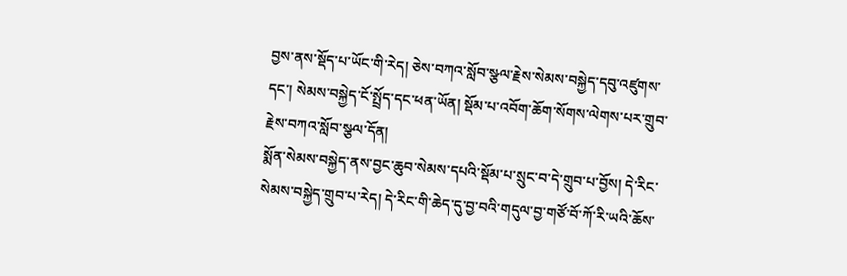བྱས་ནས་སྡོད་པ་ཡོང་གི་རེད། ཅེས་བཀའ་སློབ་སྩལ་རྗེས་སེམས་བསྐྱེད་དབུ་འཛུགས་དང་། སེམས་བསྐྱེད་ངོ་སྤྲོད་དང་ཕན་ཡོན། སྡོམ་པ་འབོག་ཆོག་སོགས་ལེགས་པར་གྲུབ་རྗེས་བཀའ་སློབ་སྩལ་དོན།
སྨོན་སེམས་བསྐྱེད་ནས་བྱང་ཆུབ་སེམས་དཔའི་སྡོམ་པ་སྲུང་བ་དེ་གྲུབ་པ་བྱོས། དེ་རིང་སེམས་བསྐྱེད་གྲུབ་པ་རེད། དེ་རིང་གི་ཆེད་དུ་བྱ་བའི་གདུལ་བྱ་གཙོ་བོ་ཀོ་རི་ཡའི་ཆོས་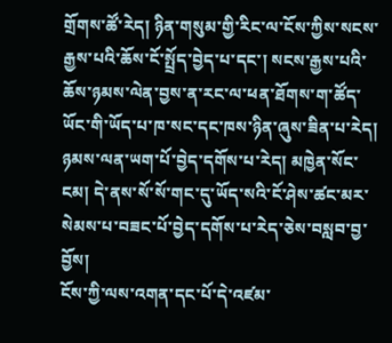གྲོགས་ཚོ་རེད། ཉིན་གསུམ་གྱི་རིང་ལ་ངོས་ཀྱིས་སངས་རྒྱས་པའི་ཆོས་ངོ་སྤྲོད་བྱེད་པ་དང་། སངས་རྒྱས་པའི་ཆོས་ཉམས་ལེན་བྱས་ན་རང་ལ་ཕན་ཐོགས་ག་ཚོད་ཡོང་གི་ཡོད་པ་ཁ་སང་དང་ཁས་ཉིན་ཞུས་ཟིན་པ་རེད།  ཉམས་ལན་ཡག་པོ་བྱེད་དགོས་པ་རེད། མཁྱེན་སོང་ངམ། དེ་ནས་སོ་སོ་གང་དུ་ཡོད་སའི་ངོ་ཤེས་ཚང་མར་སེམས་པ་བཟང་པོ་བྱེད་དགོས་པ་རེད་ཅེས་བསླབ་བྱ་བྱོས།
ངོས་ཀྱི་ལས་འགན་དང་པོ་དེ་འཛམ་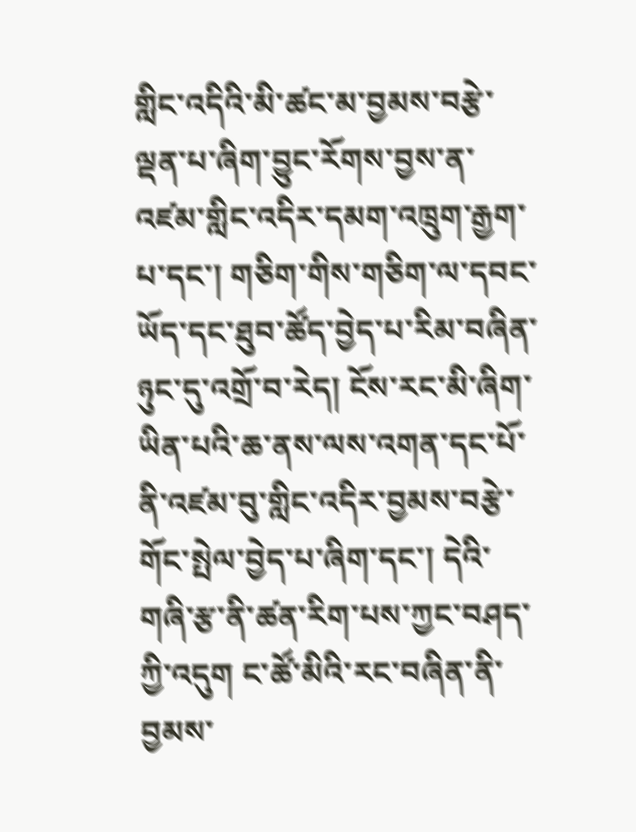གླིང་འདིའི་མི་ཚང་མ་བྱམས་བརྩེ་ལྡན་པ་ཞིག་བྱུང་རོགས་བྱས་ན་འཛམ་གླིང་འདིར་དམག་འཁྲུག་རྒྱག་པ་དང་། གཅིག་གིས་གཅིག་ལ་དབང་ཡོད་དང་ཐུབ་ཚོད་བྱེད་པ་རིམ་བཞིན་ཉུང་དུ་འགྲོ་བ་རེད། ངོས་རང་མི་ཞིག་ཡིན་པའི་ཆ་ནས་ལས་འགན་དང་པོ་ནི་འཛམ་བུ་གླིང་འདིར་བྱམས་བརྩེ་གོང་སྤེལ་བྱེད་པ་ཞིག་དང་། དེའི་གཞི་རྩ་ནི་ཚན་རིག་པས་ཀྱང་བཤད་ཀྱི་འདུག ང་ཚོ་མིའི་རང་བཞིན་ནི་བྱམས་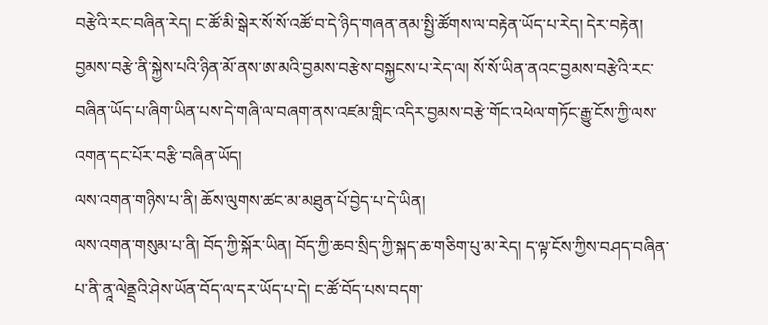བརྩེའི་རང་བཞིན་རེད། ང་ཚོ་མི་སྒེར་སོ་སོ་འཚོ་བ་དེ་ཉིད་གཞན་ནམ་སྤྱི་ཚོགས་ལ་བརྟེན་ཡོད་པ་རེད། དེར་བརྟེན། བྱམས་བརྩེ་ནི་སྐྱེས་པའི་ཉིན་མོ་ནས་ཨ་མའི་བྱམས་བརྩེས་བསྐྱངས་པ་རེད་ལ། སོ་སོ་ཡིན་ནའང་བྱམས་བརྩེའི་རང་བཞིན་ཡོད་པ་ཞིག་ཡིན་པས་དེ་གཞི་ལ་བཞག་ནས་འཛམ་གླིང་འདིར་བྱམས་བརྩེ་གོང་འཕེལ་གཏོང་རྒྱུ་ངོས་ཀྱི་ལས་འགན་དང་པོར་བརྩི་བཞིན་ཡོད།
ལས་འགན་གཉིས་པ་ནི། ཆོས་ལུགས་ཚང་མ་མཐུན་པོ་བྱེད་པ་དེ་ཡིན།
ལས་འགན་གསུམ་པ་ནི། བོད་ཀྱི་སྐོར་ཡིན། བོད་ཀྱི་ཆབ་སྲིད་ཀྱི་སྐད་ཆ་གཅིག་པུ་མ་རེད། ད་ལྟ་ངོས་ཀྱིས་བཤད་བཞིན་པ་ནི་ནཱ་ལེནྡྲའི་ཤེས་ཡོན་བོད་ལ་དར་ཡོད་པ་དེ། ང་ཚོ་བོད་པས་བདག་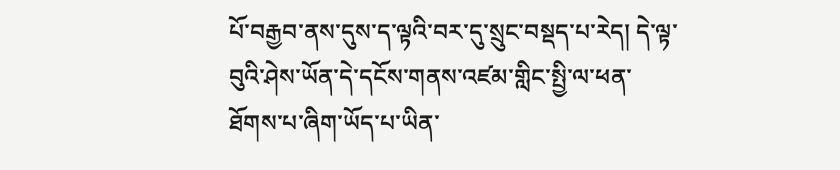པོ་བརྒྱབ་ནས་དུས་ད་ལྟའི་བར་དུ་སྲུང་བསྡད་པ་རེད། དེ་ལྟ་བུའི་ཤེས་ཡོན་དེ་དངོས་གནས་འཛམ་གླིང་སྤྱི་ལ་ཕན་ཐོགས་པ་ཞིག་ཡོད་པ་ཡིན་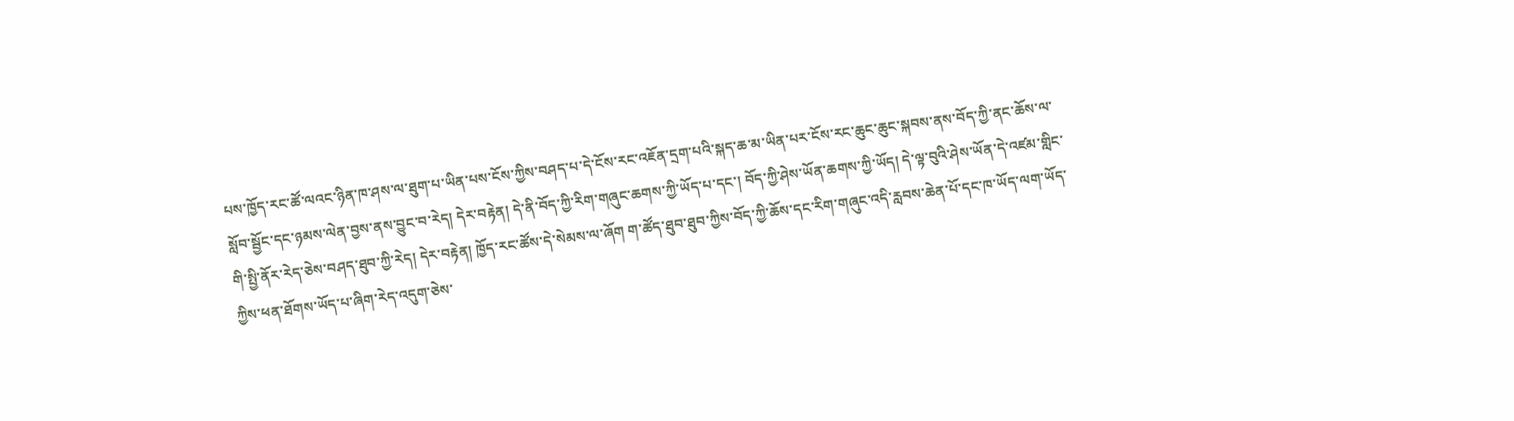པས་ཁྱོད་རང་ཚོ་ལའང་ཉིན་ཁ་ཤས་ལ་ཐུག་པ་ཡིན་པས་ངོས་ཀྱིས་བཤད་པ་དེ་ངོས་རང་འཇོན་དྲག་པའི་སྐད་ཆ་མ་ཡིན་པར་ངོས་རང་ཆུང་ཆུང་སྐབས་ནས་བོད་ཀྱི་ནང་ཆོས་ལ་སློབ་སྦྱོང་དང་ཉམས་ལེན་བྱས་ནས་བྱུང་བ་རེད། དེར་བརྟེན། དེ་ནི་བོད་ཀྱི་རིག་གཞུང་ཆགས་ཀྱི་ཡོད་པ་དང་། བོད་ཀྱི་ཤེས་ཡོན་ཆགས་ཀྱི་ཡོད། དེ་ལྟ་བུའི་ཤེས་ཡོན་དེ་འཛམ་གླིང་གི་སྤྱི་ནོར་རེད་ཅེས་བཤད་ཐུབ་ཀྱི་རེད། དེར་བརྟེན། ཁྱོད་རང་ཚོས་དེ་སེམས་ལ་ཞོག ག་ཚོད་ཐུབ་ཐུབ་ཀྱིས་བོད་ཀྱི་ཆོས་དང་རིག་གཞུང་འདི་རླབས་ཆེན་པོ་དང་ཁ་ཡོད་ལག་ཡོད་ཀྱིས་ཕན་ཐོགས་ཡོད་པ་ཞིག་རེད་འདུག་ཅེས་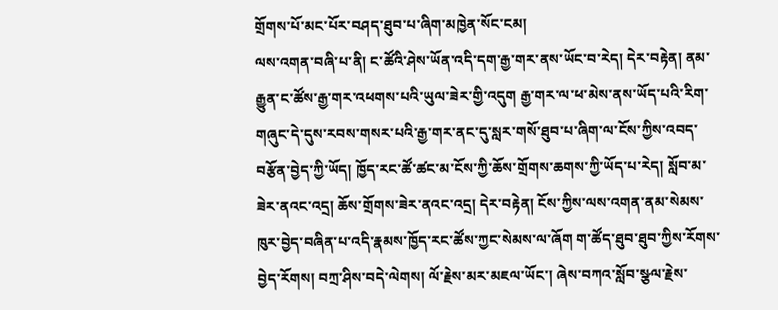གྲོགས་པོ་མང་པོར་བཤད་ཐུབ་པ་ཞིག་མཁྱེན་སོང་ངམ།
ལས་འགན་བཞི་པ་ནི། ང་ཚོའི་ཤེས་ཡོན་འདི་དག་རྒྱ་གར་ནས་ཡོང་བ་རེད། དེར་བརྟེན། ནམ་རྒྱུན་ང་ཚོས་རྒྱ་གར་འཕགས་པའི་ཡུལ་ཟེར་གྱི་འདུག རྒྱ་གར་ལ་ཕ་མེས་ནས་ཡོད་པའི་རིག་གཞུང་དེ་དུས་རབས་གསར་པའི་རྒྱ་གར་ནང་དུ་སླར་གསོ་ཐུབ་པ་ཞིག་ལ་ངོས་ཀྱིས་འབད་བརྩོན་བྱེད་ཀྱི་ཡོད། ཁྱོད་རང་ཚོ་ཚང་མ་ངོས་ཀྱི་ཆོས་གྲོགས་ཆགས་ཀྱི་ཡོད་པ་རེད། སློབ་མ་ཟེར་ནའང་འདྲ། ཆོས་གྲོགས་ཟེར་ནའང་འདྲ། དེར་བརྟེན། ངོས་ཀྱིས་ལས་འགན་ནམ་སེམས་ཁུར་བྱེད་བཞིན་པ་འདི་རྣམས་ཁྱོད་རང་ཚོས་ཀྱང་སེམས་ལ་ཞོག ག་ཚོད་ཐུབ་ཐུབ་ཀྱིས་རོགས་བྱེད་རོགས། བཀྲ་ཤིས་བདེ་ལེགས། ལོ་རྗེས་མར་མཇལ་ཡོང་། ཞེས་བཀའ་སློབ་སྩལ་རྗེས་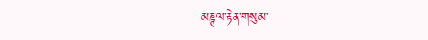མཎྚལ་རྟེན་གསུམ་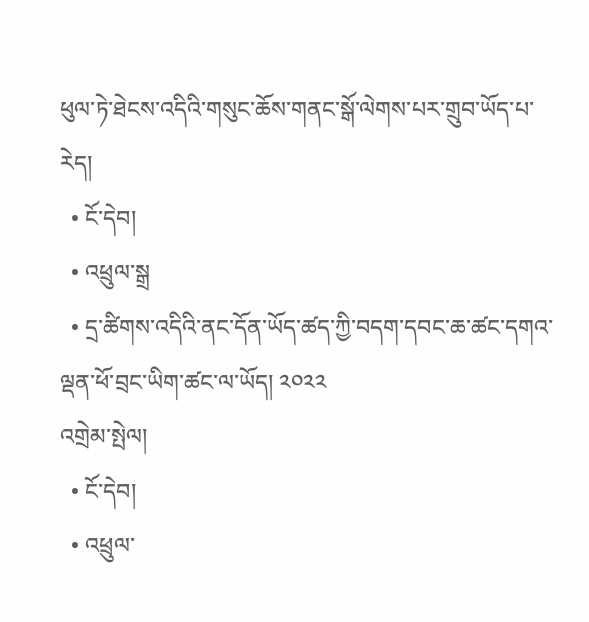ཕུལ་ཏེ་ཐེངས་འདིའི་གསུང་ཆོས་གནང་སྒོ་ལེགས་པར་གྲུབ་ཡོད་པ་རེད།
  • ངོ་དེབ།
  • འཕྲུལ་སྒྲ
  • དྲ་ཚིགས་འདིའི་ནང་དོན་ཡོད་ཚད་ཀྱི་བདག་དབང་ཆ་ཚང་དགའ་ལྡན་ཕོ་བྲང་ཡིག་ཚང་ལ་ཡོད། ༢༠༢༢
འགྲེམ་སྤེལ།
  • ངོ་དེབ།
  • འཕྲུལ་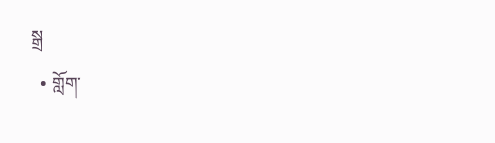སྒྲ
  • གློག་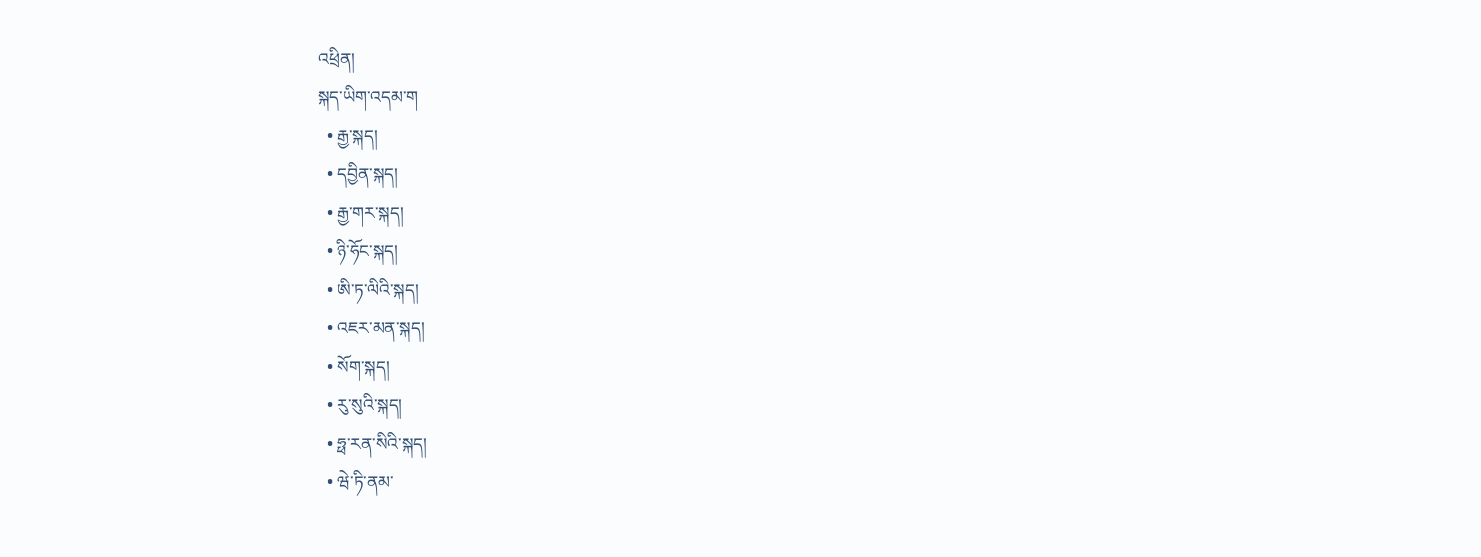འཕྲིན།
སྐད་ཡིག་འདམ་ག
  • རྒྱ་སྐད།
  • དབྱིན་སྐད།
  • རྒྱ་གར་སྐད།
  • ཉི་ཧོང་སྐད།
  • ཨི་ཏ་ལིའི་སྐད།
  • འཇར་མན་སྐད།
  • སོག་སྐད།
  • རུ་སུའི་སྐད།
  • ཧྥ་རན་སིའི་སྐད།
  • ཝེ་ཏི་ནམ་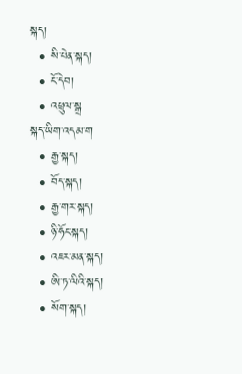སྐད།
  • སི་པེན་སྐད།
  • ངོ་དེབ།
  • འཕྲུལ་སྒྲ
སྐད་ཡིག་འདམ་ག
  • རྒྱ་སྐད།
  • བོད་སྐད།
  • རྒྱ་གར་སྐད།
  • ཉི་ཧོང་སྐད།
  • འཇར་མན་སྐད།
  • ཨི་ཏ་ལིའི་སྐད།
  • སོག་སྐད།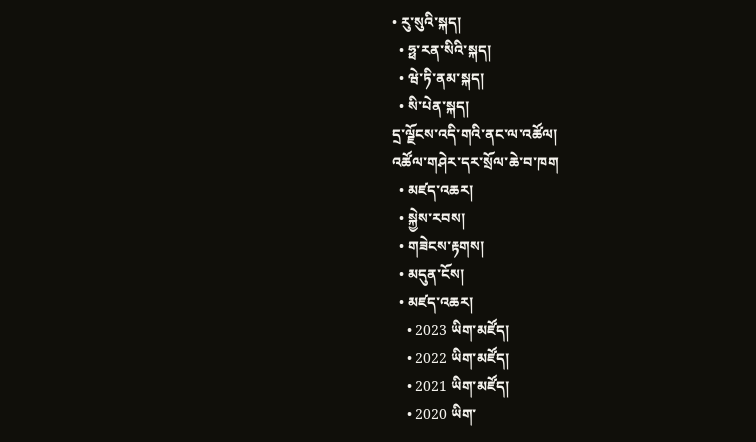• རུ་སུའི་སྐད།
  • ཧྥ་རན་སིའི་སྐད།
  • ཝེ་ཏི་ནམ་སྐད།
  • སི་པེན་སྐད།
དྲ་ལྗོངས་འདི་གའི་ནང་ལ་འཚོལ།
འཚོལ་གཤེར་དར་སྲོལ་ཆེ་བ་ཁག
  • མཛད་འཆར།
  • སྐྱེས་རབས།
  • གཟེངས་རྟགས།
  • མདུན་ངོས།
  • མཛད་འཆར།
    • 2023 ཡིག་མཛོད།
    • 2022 ཡིག་མཛོད།
    • 2021 ཡིག་མཛོད།
    • 2020 ཡིག་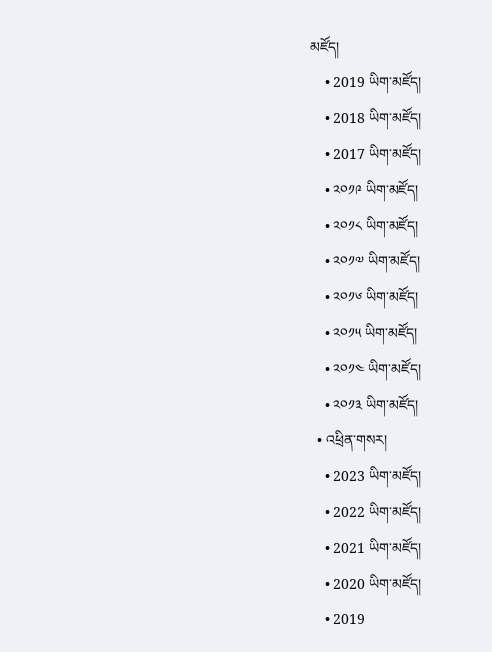མཛོད།
    • 2019 ཡིག་མཛོད།
    • 2018 ཡིག་མཛོད།
    • 2017 ཡིག་མཛོད།
    • ༢༠༡༩ ཡིག་མཛོད།
    • ༢༠༡༨ ཡིག་མཛོད།
    • ༢༠༡༧ ཡིག་མཛོད།
    • ༢༠༡༦ ཡིག་མཛོད།
    • ༢༠༡༥ ཡིག་མཛོད།
    • ༢༠༡༤ ཡིག་མཛོད།
    • ༢༠༡༣ ཡིག་མཛོད།
  • འཕྲིན་གསར།
    • 2023 ཡིག་མཛོད།
    • 2022 ཡིག་མཛོད།
    • 2021 ཡིག་མཛོད།
    • 2020 ཡིག་མཛོད།
    • 2019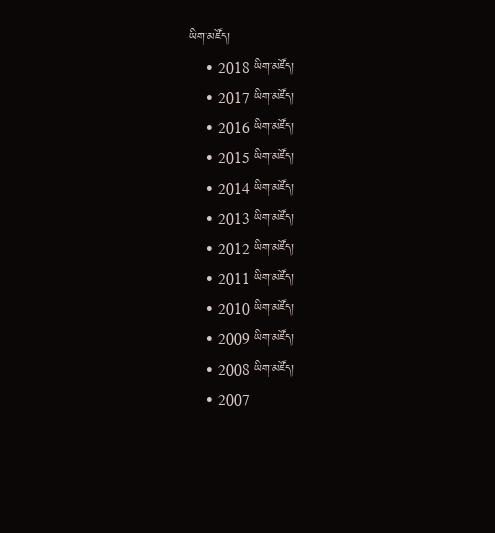ཡིག་མཛོད།
    • 2018 ཡིག་མཛོད།
    • 2017 ཡིག་མཛོད།
    • 2016 ཡིག་མཛོད།
    • 2015 ཡིག་མཛོད།
    • 2014 ཡིག་མཛོད།
    • 2013 ཡིག་མཛོད།
    • 2012 ཡིག་མཛོད།
    • 2011 ཡིག་མཛོད།
    • 2010 ཡིག་མཛོད།
    • 2009 ཡིག་མཛོད།
    • 2008 ཡིག་མཛོད།
    • 2007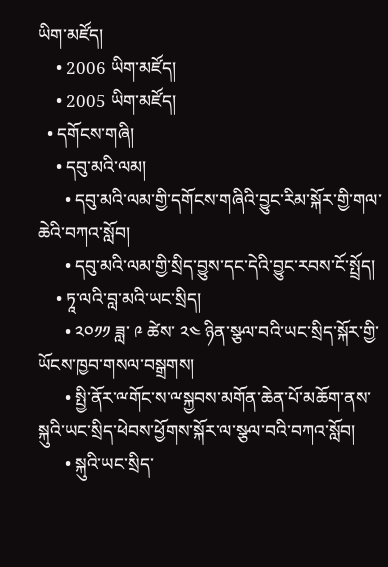ཡིག་མཛོད།
    • 2006 ཡིག་མཛོད།
    • 2005 ཡིག་མཛོད།
  • དགོངས་གཞི།
    • དབུ་མའི་ལམ།
      • དབུ་མའི་ལམ་གྱི་དགོངས་གཞིའི་བྱུང་རིམ་སྐོར་གྱི་གལ་ཆེའི་བཀའ་སློབ།
      • དབུ་མའི་ལམ་གྱི་སྲིད་བྱུས་དང་དེའི་བྱུང་རབས་ངོ་སྤྲོད།
    • ཏཱ་ལའི་བླ་མའི་ཡང་སྲིད།
      • ༢༠༡༡ ཟླ་ ༩ ཚེས་ ༢༤ ཉིན་སྩལ་བའི་ཡང་སྲིད་སྐོར་གྱི་ཡོངས་ཁྱབ་གསལ་བསྒྲགས།
      • སྤྱི་ནོར་ྋགོང་ས་ྋསྐྱབས་མགོན་ཆེན་པོ་མཆོག་ནས་སྐུའི་ཡང་སྲིད་ཕེབས་ཕྱོགས་སྐོར་ལ་སྩལ་བའི་བཀའ་སློབ།
      • སྐུའི་ཡང་སྲིད་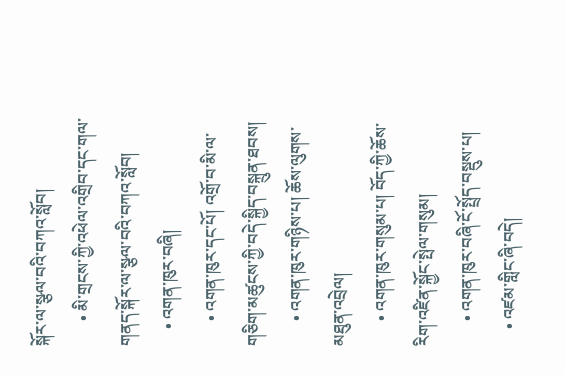སྐོར་ལ་སྩལ་བའི་བཀའ་སློབ།
      • མི་གྲངས་ཀྱི་འཕེལ་འགྲིབ་དང་གལ་གནད་སྐོར་ལ་སྩལ་བའི་བཀའ་སློབ།
    • འགན་ཁུར་བཞི།
      • འགན་ཁུར་དང་པོ། འགྲོ་བ་མི་ལ་གཅིག་མཚུངས་ཀྱི་བདེ་སྐྱིད་བསྐྲུན་ཐབས།
      • འགན་ཁུར་གཉིས་པ། ཆོས་ལུགས་མཐུན་འབྲེལ།
      • འགན་ཁུར་གསུམ་པ། བོད་ཀྱི་ཆོས་རིག་འཛིན་སྐྱོང་སྤེལ་གསུམ།
      • འགན་ཁུར་བཞི་ངོ་སྤྲོད་བསྡུས་པ།
    • འཛམ་གླིང་ཞི་བདེ།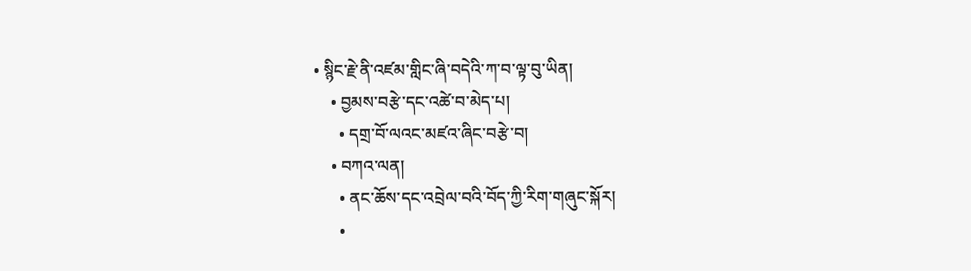• སྙིང་རྗེ་ནི་འཛམ་གླིང་ཞི་བདེའི་ཀ་བ་ལྟ་བུ་ཡིན།
    • བྱམས་བརྩེ་དང་འཚེ་བ་མེད་པ།
      • དགྲ་བོ་ལའང་མཛའ་ཞིང་བརྩེ་བ།
    • བཀའ་ལན།
      • ནང་ཆོས་དང་འབྲེལ་བའི་བོད་ཀྱི་རིག་གཞུང་སྐོར།
      •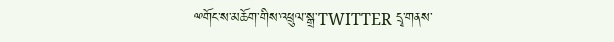ྋགོང་ས་མཆོག་གིས་འཕྲུལ་སྒྲ་TWITTER དྲྭ་གནས་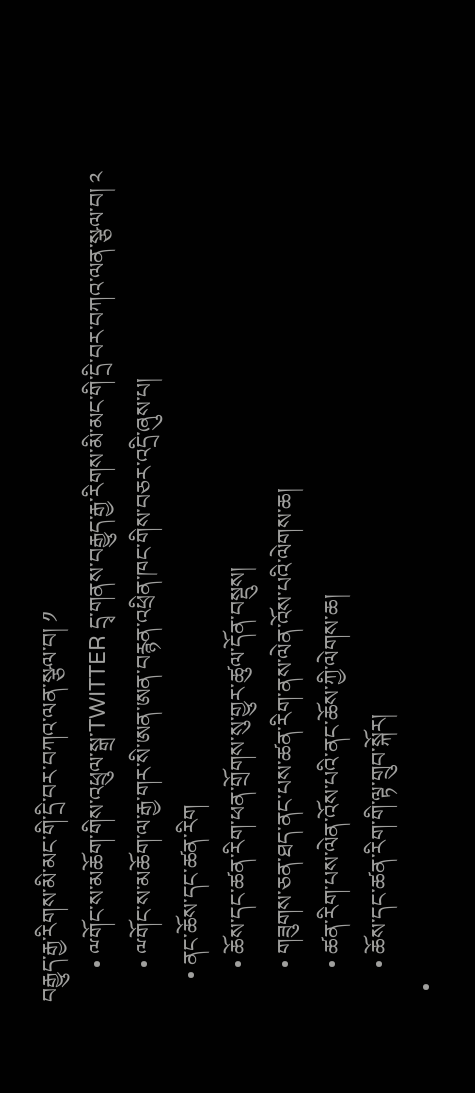བརྒྱུད་རྒྱ་རིགས་མི་མང་གི་དྲི་བར་བཀའ་ལན་སྩལ་བ། ༡
      • ྋགོང་ས་མཆོག་གིས་འཕྲུལ་སྒྲ་TWITTER དྲྭ་གནས་བརྒྱུད་རྒྱ་རིགས་མི་མང་གི་དྲི་བར་བཀའ་ལན་སྩལ་བ། ༢
      • ྋགོང་ས་མཆོག་ལ་རྒྱ་གར་སི་ཨན་ཨན་བརྙན་འཕྲིན་ཁང་གིས་བཅར་འདྲི་ཞུས་པ།
    • ནང་ཆོས་དང་ཚན་རིག
      • ཆོས་དང་ཚན་རིག་ཕན་གྲོགས་སུ་གྱུར་ཚུལ་དོན་བསྡུས།
      • གཟུགས་ཅན་ཐད་ནང་པས་ཚན་རིག་ནས་ལེན་འོས་པའི་ལེགས་ཆ།
      • ཚན་རིག་པས་ལེན་འོས་པའི་ནང་ཆོས་ཀྱི་ལེགས་ཆ།
      • ཆོས་དང་ཚན་རིག་གི་ལྟ་གྲུབ་སྐོར།
  •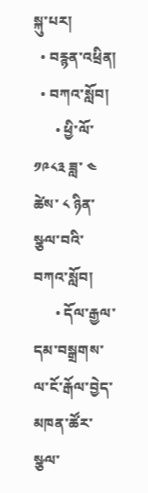སྐུ་པར།
  • བརྙན་འཕྲིན།
  • བཀའ་སློབ།
      • ཕྱི་ལོ་ ༡༩༨༣ ཟླ་ ༤ ཚེས་ ༨ ཉིན་སྩལ་བའི་བཀའ་སློབ།
      • དོལ་རྒྱལ་དམ་བསྒྲགས་ལ་ངོ་རྒོལ་བྱེད་མཁན་ཚོར་སྩལ་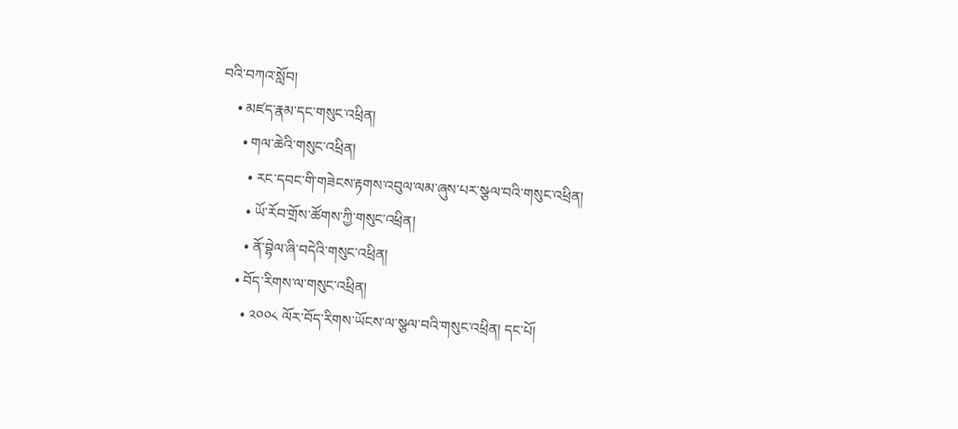བའི་བཀའ་སློབ།
    • མཛད་རྣམ་དང་གསུང་འཕྲིན།
      • གལ་ཆེའི་གསུང་འཕྲིན།
        • རང་དབང་གི་གཟེངས་རྟགས་འབུལ་ལམ་ཞུས་པར་སྩལ་བའི་གསུང་འཕྲིན།
        • ཡོ་རོབ་གྲོས་ཚོགས་ཀྱི་གསུང་འཕྲིན།
        • ནོ་བྷེལ་ཞི་བདེའི་གསུང་འཕྲིན།
      • བོད་རིགས་ལ་གསུང་འཕྲིན།
        • ༢༠༠༨ ལོར་བོད་རིགས་ཡོངས་ལ་སྩལ་བའི་གསུང་འཕྲིན། དང་པོ།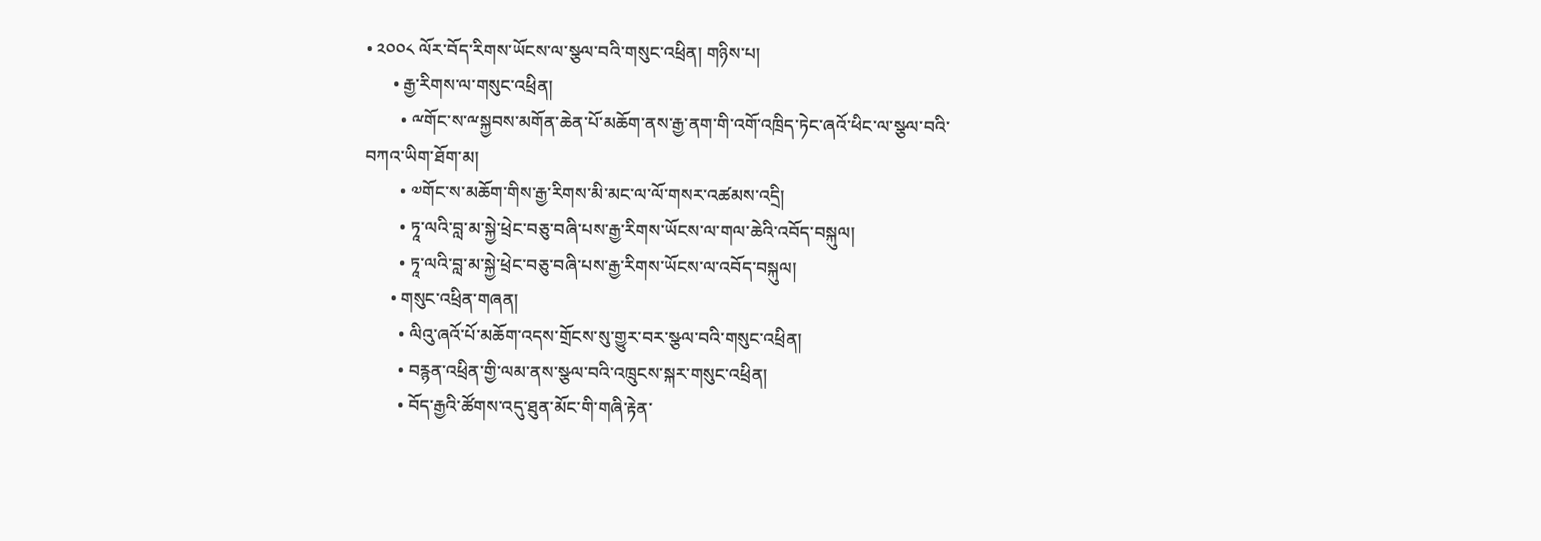• ༢༠༠༨ ལོར་བོད་རིགས་ཡོངས་ལ་སྩལ་བའི་གསུང་འཕྲིན། གཉིས་པ།
      • རྒྱ་རིགས་ལ་གསུང་འཕྲིན།
        • ྋགོང་ས་ྋསྐྱབས་མགོན་ཆེན་པོ་མཆོག་ནས་རྒྱ་ནག་གི་འགོ་འཁྲིད་ཏེང་ཞའོ་ཕིང་ལ་སྩལ་བའི་བཀའ་ཡིག་ཐོག་མ།
        • ༧གོང་ས་མཆོག་གིས་རྒྱ་རིགས་མི་མང་ལ་ལོ་གསར་འཚམས་འདྲི།
        • ཏཱ་ལའི་བླ་མ་སྐྱེ་ཕྲེང་བཅུ་བཞི་པས་རྒྱ་རིགས་ཡོངས་ལ་གལ་ཆེའི་འབོད་བསྐུལ།
        • ཏཱ་ལའི་བླ་མ་སྐྱེ་ཕྲེང་བཅུ་བཞི་པས་རྒྱ་རིགས་ཡོངས་ལ་འབོད་བསྐུལ།
      • གསུང་འཕྲིན་གཞན།
        • ལིའུ་ཞའོ་པོ་མཆོག་འདས་གྲོངས་སུ་གྱུར་བར་སྩལ་བའི་གསུང་འཕྲིན།
        • བརྙན་འཕྲིན་གྱི་ལམ་ནས་སྩལ་བའི་འཁྲུངས་སྐར་གསུང་འཕྲིན།
        • བོད་རྒྱའི་ཚོགས་འདུ་ཐུན་མོང་གི་གཞི་རྟེན་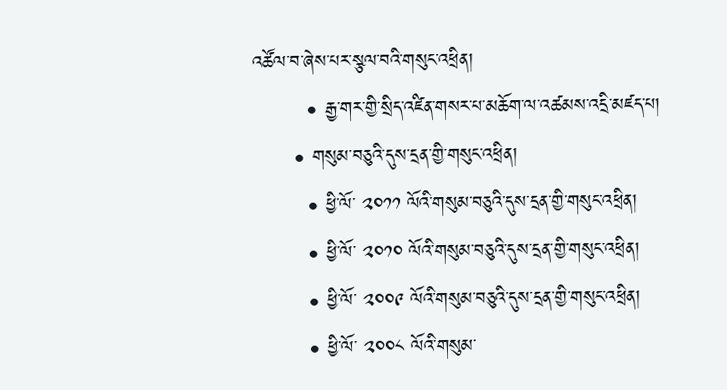འཚོལ་བ་ཞེས་པར་སྩལ་བའི་གསུང་འཕྲིན།
        • རྒྱ་གར་གྱི་སྲིད་འཛིན་གསར་པ་མཆོག་ལ་འཚམས་འདྲི་མཛད་པ།
      • གསུམ་བཅུའི་དུས་དྲན་གྱི་གསུང་འཕྲིན།
        • ཕྱི་ལོ་ ༢༠༡༡ ལོའི་གསུམ་བཅུའི་དུས་དྲན་གྱི་གསུང་འཕྲིན།
        • ཕྱི་ལོ་ ༢༠༡༠ ལོའི་གསུམ་བཅུའི་དུས་དྲན་གྱི་གསུང་འཕྲིན།
        • ཕྱི་ལོ་ ༢༠༠༩ ལོའི་གསུམ་བཅུའི་དུས་དྲན་གྱི་གསུང་འཕྲིན།
        • ཕྱི་ལོ་ ༢༠༠༨ ལོའི་གསུམ་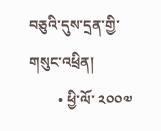བཅུའི་དུས་དྲན་གྱི་གསུང་འཕྲིན།
        • ཕྱི་ལོ་ ༢༠༠༧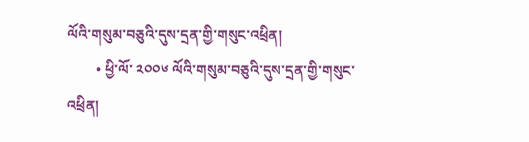ལོའི་གསུམ་བཅུའི་དུས་དྲན་གྱི་གསུང་འཕྲིན།
        • ཕྱི་ལོ་ ༢༠༠༦ ལོའི་གསུམ་བཅུའི་དུས་དྲན་གྱི་གསུང་འཕྲིན།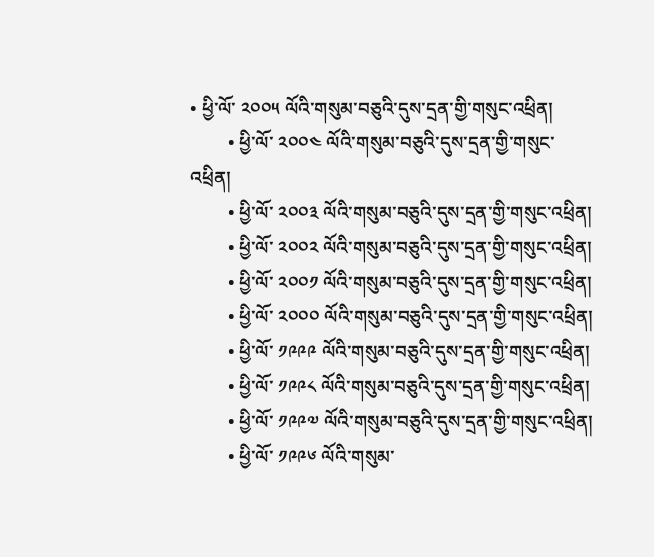• ཕྱི་ལོ་ ༢༠༠༥ ལོའི་གསུམ་བཅུའི་དུས་དྲན་གྱི་གསུང་འཕྲིན།
        • ཕྱི་ལོ་ ༢༠༠༤ ལོའི་གསུམ་བཅུའི་དུས་དྲན་གྱི་གསུང་འཕྲིན།
        • ཕྱི་ལོ་ ༢༠༠༣ ལོའི་གསུམ་བཅུའི་དུས་དྲན་གྱི་གསུང་འཕྲིན།
        • ཕྱི་ལོ་ ༢༠༠༢ ལོའི་གསུམ་བཅུའི་དུས་དྲན་གྱི་གསུང་འཕྲིན།
        • ཕྱི་ལོ་ ༢༠༠༡ ལོའི་གསུམ་བཅུའི་དུས་དྲན་གྱི་གསུང་འཕྲིན།
        • ཕྱི་ལོ་ ༢༠༠༠ ལོའི་གསུམ་བཅུའི་དུས་དྲན་གྱི་གསུང་འཕྲིན།
        • ཕྱི་ལོ་ ༡༩༩༩ ལོའི་གསུམ་བཅུའི་དུས་དྲན་གྱི་གསུང་འཕྲིན།
        • ཕྱི་ལོ་ ༡༩༩༨ ལོའི་གསུམ་བཅུའི་དུས་དྲན་གྱི་གསུང་འཕྲིན།
        • ཕྱི་ལོ་ ༡༩༩༧ ལོའི་གསུམ་བཅུའི་དུས་དྲན་གྱི་གསུང་འཕྲིན།
        • ཕྱི་ལོ་ ༡༩༩༦ ལོའི་གསུམ་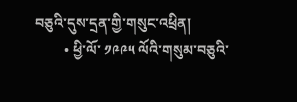བཅུའི་དུས་དྲན་གྱི་གསུང་འཕྲིན།
        • ཕྱི་ལོ་ ༡༩༩༥ ལོའི་གསུམ་བཅུའི་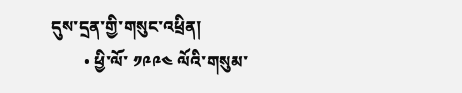དུས་དྲན་གྱི་གསུང་འཕྲིན།
        • ཕྱི་ལོ་ ༡༩༩༤ ལོའི་གསུམ་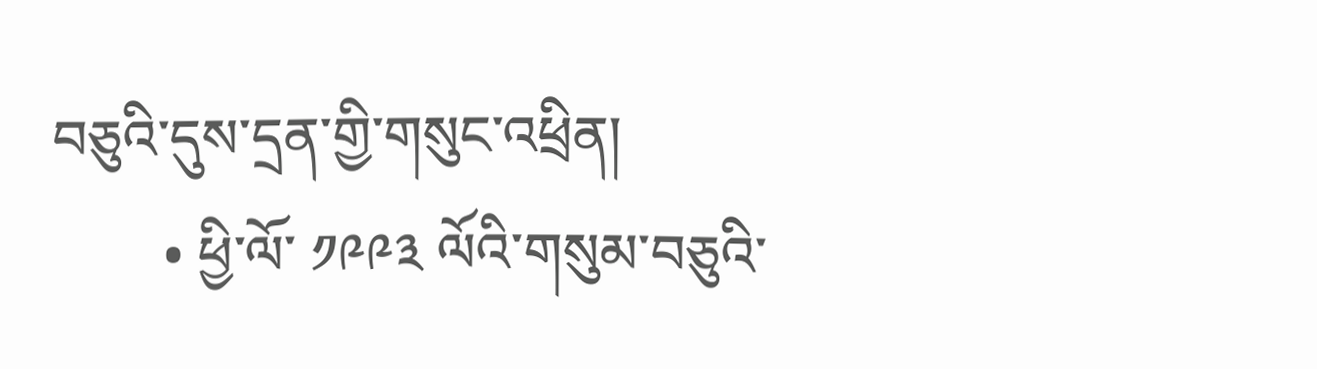བཅུའི་དུས་དྲན་གྱི་གསུང་འཕྲིན།
        • ཕྱི་ལོ་ ༡༩༩༣ ལོའི་གསུམ་བཅུའི་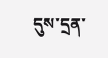དུས་དྲན་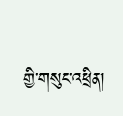གྱི་གསུང་འཕྲིན།